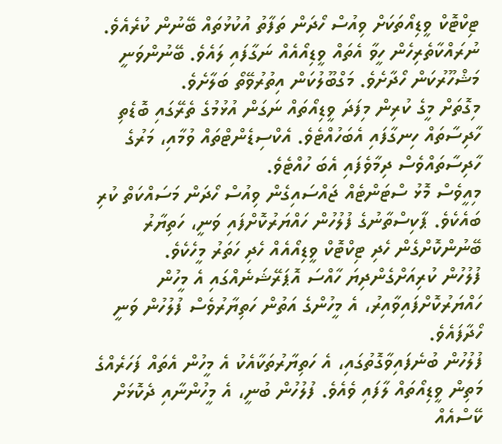ޓިކްޓޮކް ވީޑިއޯތަކަށް ވިއުސް ހޯދަން ތަފާތު އުކުޅުތައް ބޭނުން ކުރެއެވެ. ނުރައްކާތެރިހެން ހީވާ އެތައް ވީޑިއޯއެއް ނަގާފައި ލައެވެ. ބޭނުންވަނީ މަޝްހޫރުކަން ހޯދާށެވެ. މަގްބޫލުކަން އިތުރުވޭތޯ ބަލާށެވެ.
މިގޮތަށް މީގެ ކުރިން މިފަދަ ވީޑިއޯތައް ނަގަން އުޅުމުގެ ތެރޭގައި ބޮޑެތި ހާދިސާތައް ހިނގާފައި އެބަހުއްޓެވެ. އެކްސިޑެންޓްތައް ވުމާއި، މަރުގެ ހާދިސާތައްވެސް ދިމާވެފައި އެބަ ހުއްޓެވެ.
މިއީވެސް މޮޅު ސްޓަންޓެއް ޖައްސައިގެން ވިއުސް ހޯދަން މަސައްކަތް ކުރި ބައެކެވެ. ޕާކިސްތާނުގެ ފުލުހުން ހައްޔަރުކޮށްފައި ވަނީ، ހަތިޔާރު ބޭނުންކޮށްގެން ހެދި ޓިކްޓޮކް ވީޑިއޯއެއް ހެދި ހަތަރު މީހެކެވެ.
ފުލުހުން ކުރިއަށްގެންދިޔަ ހާއްސަ އޮޕަރޭޝަނެއްގައި އެ މީހުން ހައްޔަރުކޮށްފައިވާއިރު، އެ މީހުންގެ އަތުން ހަތިޔާރުވެސް ފުލުހުން ވަނީ ހޯދާފައެވެ.
ފުލުހުން ބުނެފައިވާގޮތުގައި، އެ ހަތިޔާރުތަކާއެކު އެ މީހުން އެތައް ފަހަރެއްގެ މަތިން ވީޑިއޯތައް ލާފައި ވެއެވެ. ފުލުހުން ބުނީ، އެ މީހުންނާއި ދެކޮޅަށް ކޭސްއެއް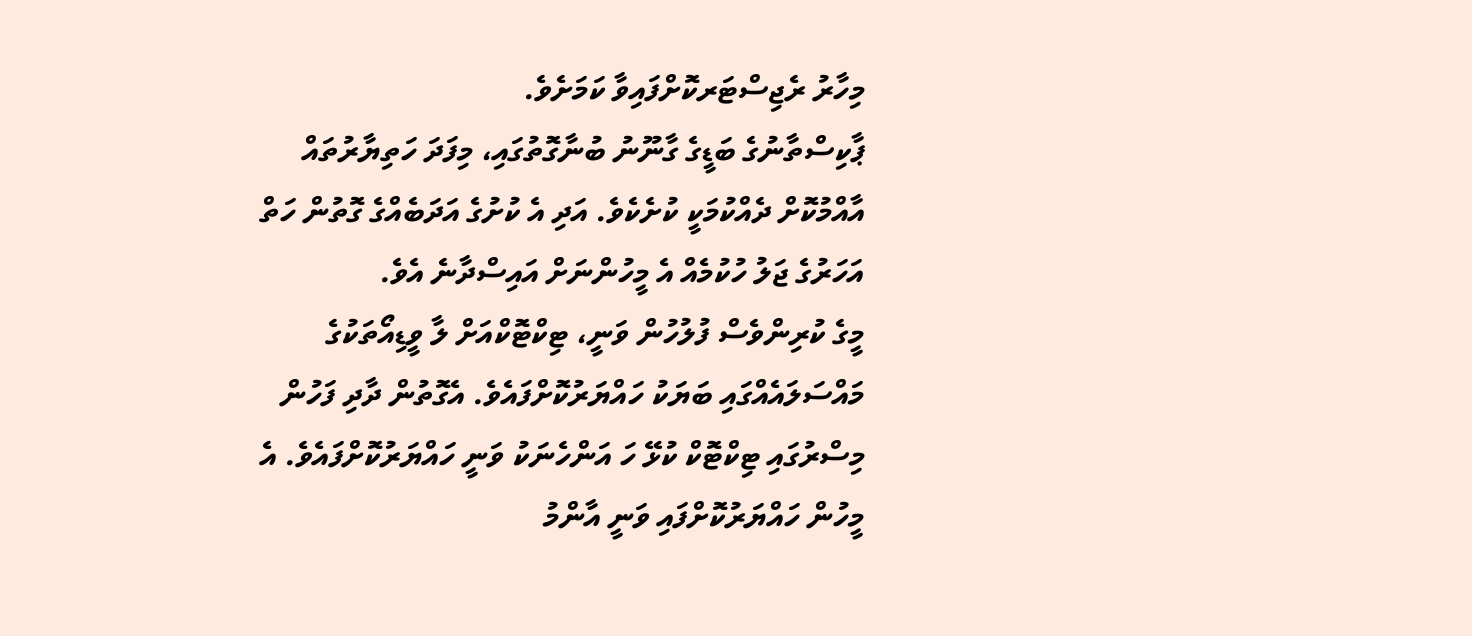މިހާރު ރެޖިސްޓަރކޮށްފައިވާ ކަމަށެވެ.
ޕާކިސްތާނުގެ ބަޑީގެ ގާނޫނު ބުނާގޮތުގައި، މިފަދަ ހަތިޔާރުތައް އާއްމުކޮށް ދެއްކުމަކީ ކުށެކެވެ. އަދި އެ ކުށުގެ އަދަބެއްގެ ގޮތުން ހަތް އަހަރުގެ ޖަލު ހުކުމެއް އެ މީހުންނަށް އައިސްދާނެ އެވެ.
މީގެ ކުރިންވެސް ފުލުހުން ވަނީ، ޓިކްޓޮކްއަށް ލާ ވީޑިއޯތަކުގެ މައްސަލައެއްގައި ބަޔަކު ހައްޔަރުކޮށްފައެވެ. އެގޮތުން ދާދި ފަހުން މިސްރުގައި ޓިކްޓޮކް ކުޅޭ ހަ އަންހެނަކު ވަނީ ހައްޔަރުކޮށްފައެވެ. އެ މީހުން ހައްޔަރުކޮށްފައި ވަނީ އާންމު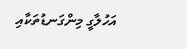އަހުލާގީ މިންގަނޑުތަކާއި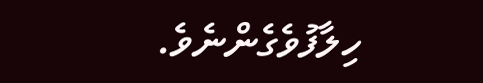ހިލާފުވެގެންނެވެ.